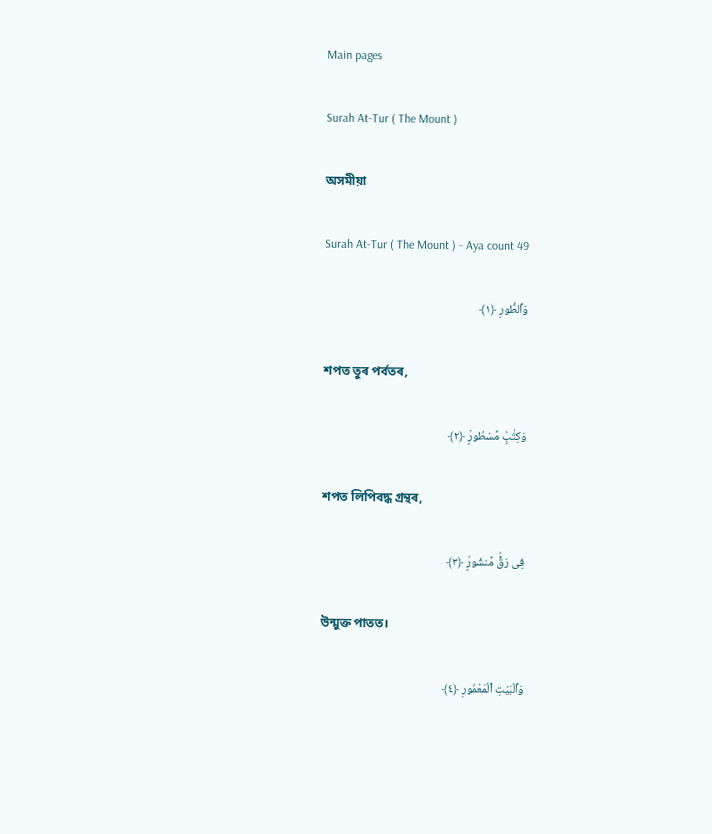Main pages

Surah At-Tur ( The Mount )

অসমীয়া

Surah At-Tur ( The Mount ) - Aya count 49

وَٱلطُّورِ ﴿١﴾

শপত তুৰ পৰ্বতৰ,

وَكِتَٰبٍۢ مَّسْطُورٍۢ ﴿٢﴾

শপত লিপিবদ্ধ গ্ৰন্থৰ,

فِى رَقٍّۢ مَّنشُورٍۢ ﴿٣﴾

উন্মুক্ত পাতত।

وَٱلْبَيْتِ ٱلْمَعْمُورِ ﴿٤﴾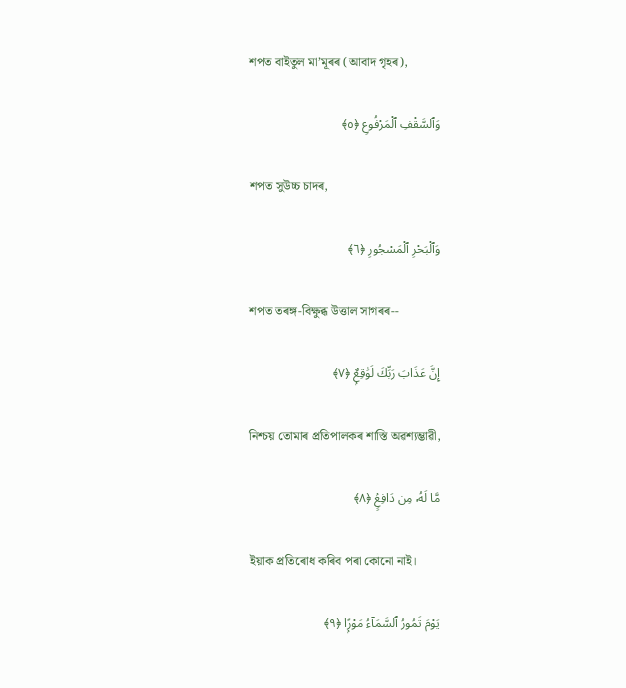শপত বাইতুল মা’মূৰৰ (আবাদ গৃহৰ),

وَٱلسَّقْفِ ٱلْمَرْفُوعِ ﴿٥﴾

শপত সুউচ্চ চাদৰ,

وَٱلْبَحْرِ ٱلْمَسْجُورِ ﴿٦﴾

শপত তৰঙ্গ-বিক্ষুব্ধ উত্তাল সাগৰৰ--

إِنَّ عَذَابَ رَبِّكَ لَوَٰقِعٌۭ ﴿٧﴾

নিশ্চয় তোমাৰ প্ৰতিপালকৰ শাস্তি অৱশ্যম্ভাৱী,

مَّا لَهُۥ مِن دَافِعٍۢ ﴿٨﴾

ইয়াক প্ৰতিৰোধ কৰিব পৰা কোনো নাই।

يَوْمَ تَمُورُ ٱلسَّمَآءُ مَوْرًۭا ﴿٩﴾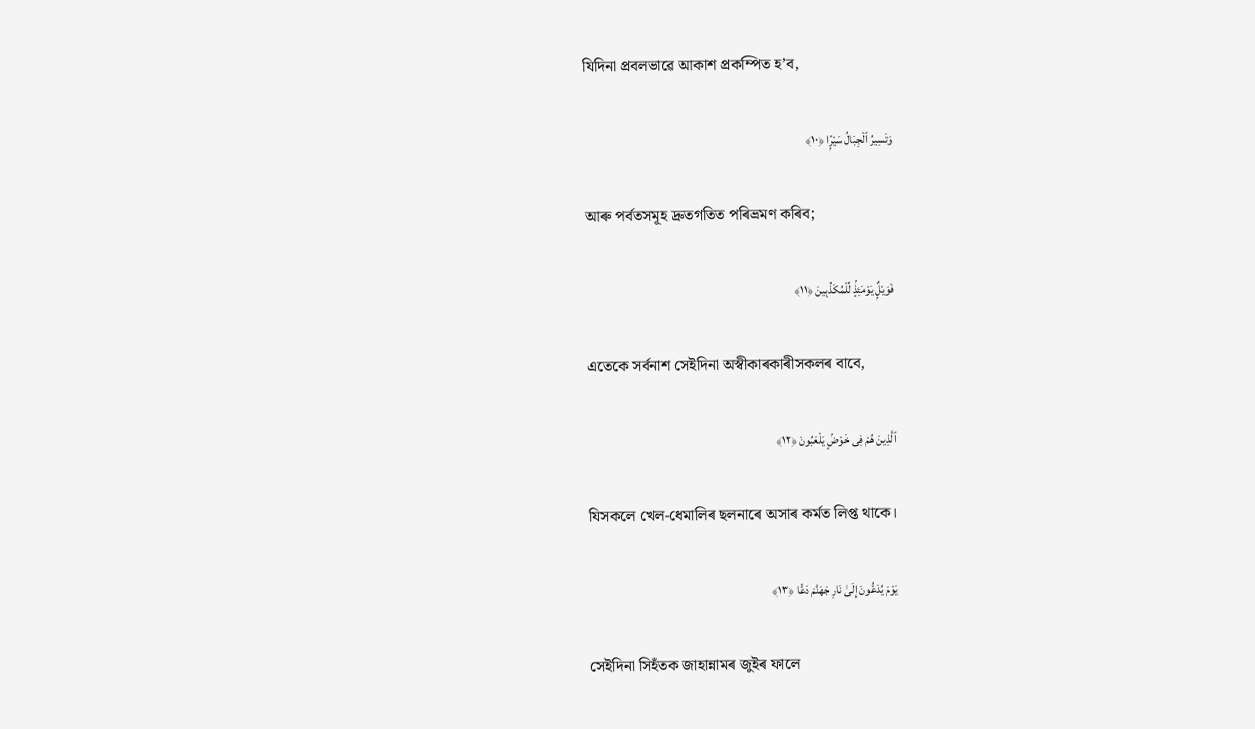যিদিনা প্ৰবলভাৱে আকাশ প্ৰকম্পিত হ’ব,

وَتَسِيرُ ٱلْجِبَالُ سَيْرًۭا ﴿١٠﴾

আৰু পৰ্বতসমূহ দ্ৰুতগতিত পৰিভ্ৰমণ কৰিব;

فَوَيْلٌۭ يَوْمَئِذٍۢ لِّلْمُكَذِّبِينَ ﴿١١﴾

এতেকে সৰ্বনাশ সেইদিনা অস্বীকাৰকাৰীসকলৰ বাবে,

ٱلَّذِينَ هُمْ فِى خَوْضٍۢ يَلْعَبُونَ ﴿١٢﴾

যিসকলে খেল-ধেমালিৰ ছলনাৰে অসাৰ কৰ্মত লিপ্ত থাকে।

يَوْمَ يُدَعُّونَ إِلَىٰ نَارِ جَهَنَّمَ دَعًّا ﴿١٣﴾

সেইদিনা সিহঁতক জাহান্নামৰ জুইৰ ফালে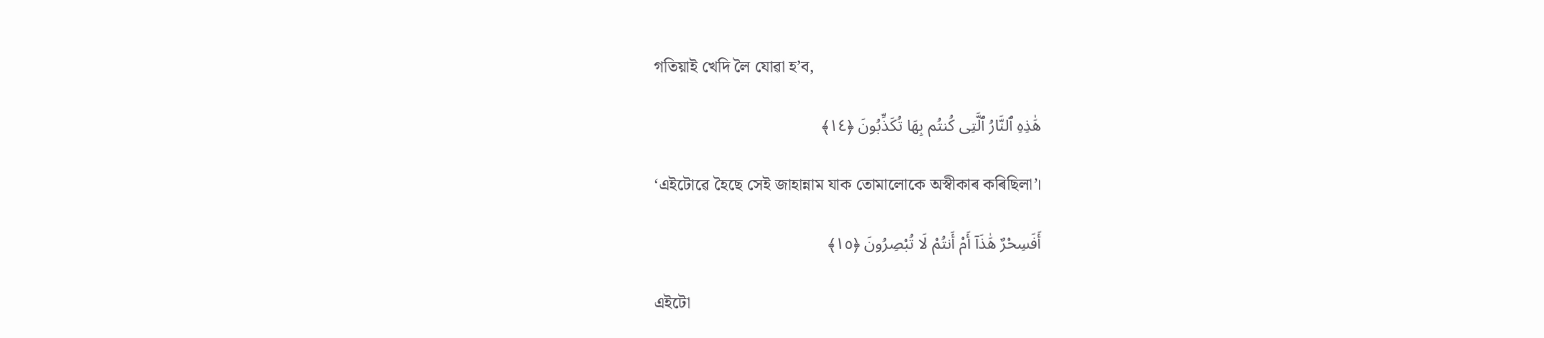গতিয়াই খেদি লৈ যোৱা হ’ব,

هَٰذِهِ ٱلنَّارُ ٱلَّتِى كُنتُم بِهَا تُكَذِّبُونَ ﴿١٤﴾

‘এইটোৱে হৈছে সেই জাহান্নাম যাক তোমালোকে অস্বীকাৰ কৰিছিলা’।

أَفَسِحْرٌ هَٰذَآ أَمْ أَنتُمْ لَا تُبْصِرُونَ ﴿١٥﴾

এইটো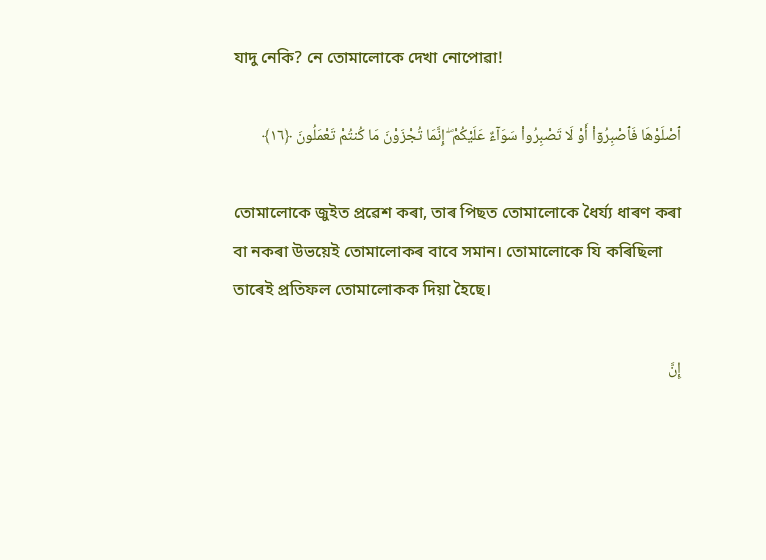যাদু নেকি? নে তোমালোকে দেখা নোপোৱা!

ٱصْلَوْهَا فَٱصْبِرُوٓاْ أَوْ لَا تَصْبِرُواْ سَوَآءٌ عَلَيْكُمْ ۖ إِنَّمَا تُجْزَوْنَ مَا كُنتُمْ تَعْمَلُونَ ﴿١٦﴾

তোমালোকে জুইত প্ৰৱেশ কৰা, তাৰ পিছত তোমালোকে ধৈৰ্য্য ধাৰণ কৰা বা নকৰা উভয়েই তোমালোকৰ বাবে সমান। তোমালোকে যি কৰিছিলা তাৰেই প্ৰতিফল তোমালোকক দিয়া হৈছে।

إِنَّ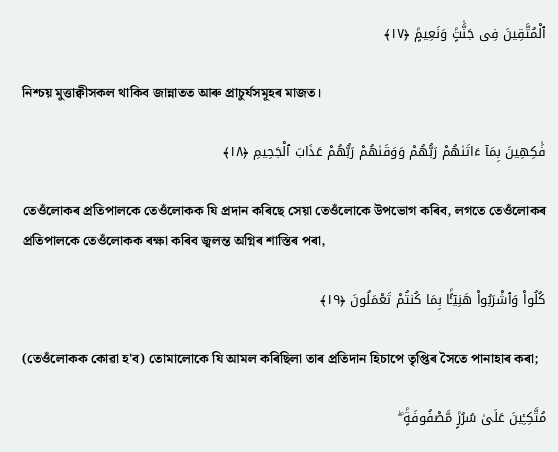ٱلْمُتَّقِينَ فِى جَنَّٰتٍۢ وَنَعِيمٍۢ ﴿١٧﴾

নিশ্চয় মুত্তাক্বীসকল থাকিব জান্নাতত আৰু প্ৰাচুৰ্যসমূহৰ মাজত।

فَٰكِهِينَ بِمَآ ءَاتَىٰهُمْ رَبُّهُمْ وَوَقَىٰهُمْ رَبُّهُمْ عَذَابَ ٱلْجَحِيمِ ﴿١٨﴾

তেওঁলোকৰ প্ৰতিপালকে তেওঁলোকক যি প্ৰদান কৰিছে সেয়া তেওঁলোকে উপভোগ কৰিব, লগতে তেওঁলোকৰ প্ৰতিপালকে তেওঁলোকক ৰক্ষা কৰিব জ্বলন্ত অগ্নিৰ শাস্তিৰ পৰা,

كُلُواْ وَٱشْرَبُواْ هَنِيٓـًٔۢا بِمَا كُنتُمْ تَعْمَلُونَ ﴿١٩﴾

(তেওঁলোকক কোৱা হ'ব) তোমালোকে যি আমল কৰিছিলা তাৰ প্ৰতিদান হিচাপে তৃপ্তিৰ সৈতে পানাহাৰ কৰা;

مُتَّكِـِٔينَ عَلَىٰ سُرُرٍۢ مَّصْفُوفَةٍۢ ۖ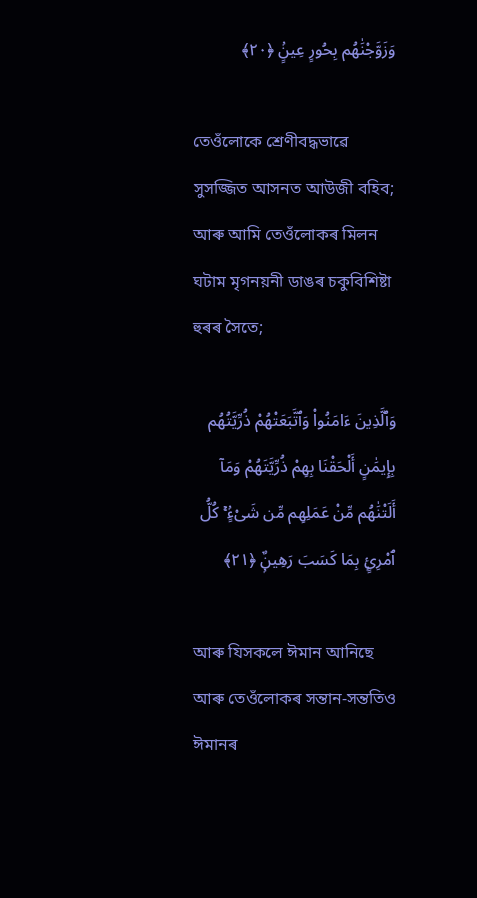وَزَوَّجْنَٰهُم بِحُورٍ عِينٍۢ ﴿٢٠﴾

তেওঁলোকে শ্ৰেণীবদ্ধভাৱে সুসজ্জিত আসনত আউজী বহিব; আৰু আমি তেওঁলোকৰ মিলন ঘটাম মৃগনয়নী ডাঙৰ চকুবিশিষ্টা হুৰৰ সৈতে;

وَٱلَّذِينَ ءَامَنُواْ وَٱتَّبَعَتْهُمْ ذُرِّيَّتُهُم بِإِيمَٰنٍ أَلْحَقْنَا بِهِمْ ذُرِّيَّتَهُمْ وَمَآ أَلَتْنَٰهُم مِّنْ عَمَلِهِم مِّن شَىْءٍۢ ۚ كُلُّ ٱمْرِئٍۭ بِمَا كَسَبَ رَهِينٌۭ ﴿٢١﴾

আৰু যিসকলে ঈমান আনিছে আৰু তেওঁলোকৰ সন্তান-সন্ততিও ঈমানৰ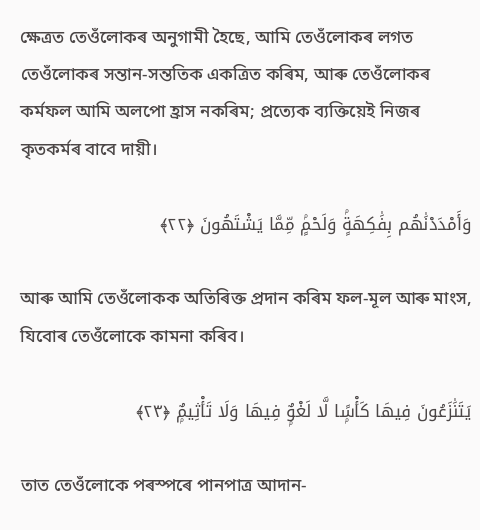ক্ষেত্ৰত তেওঁলোকৰ অনুগামী হৈছে, আমি তেওঁলোকৰ লগত তেওঁলোকৰ সন্তান-সন্ততিক একত্ৰিত কৰিম, আৰু তেওঁলোকৰ কৰ্মফল আমি অলপো হ্ৰাস নকৰিম; প্ৰত্যেক ব্যক্তিয়েই নিজৰ কৃতকৰ্মৰ বাবে দায়ী।

وَأَمْدَدْنَٰهُم بِفَٰكِهَةٍۢ وَلَحْمٍۢ مِّمَّا يَشْتَهُونَ ﴿٢٢﴾

আৰু আমি তেওঁলোকক অতিৰিক্ত প্ৰদান কৰিম ফল-মূল আৰু মাংস, যিবোৰ তেওঁলোকে কামনা কৰিব।

يَتَنَٰزَعُونَ فِيهَا كَأْسًۭا لَّا لَغْوٌۭ فِيهَا وَلَا تَأْثِيمٌۭ ﴿٢٣﴾

তাত তেওঁলোকে পৰস্পৰে পানপাত্ৰ আদান-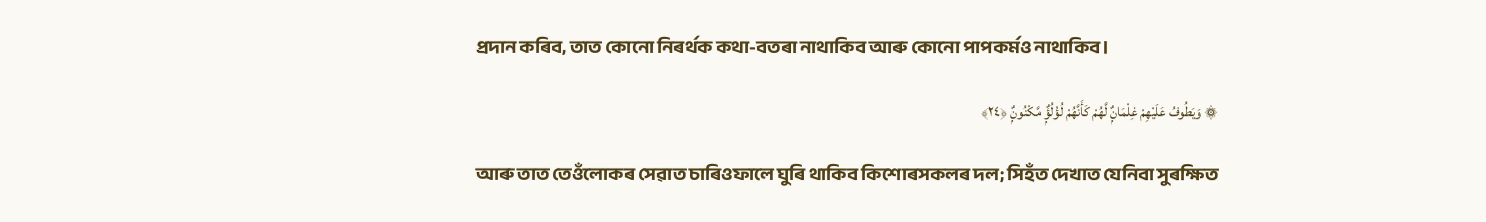প্ৰদান কৰিব, তাত কোনো নিৰৰ্থক কথা-বতৰা নাথাকিব আৰু কোনো পাপকৰ্মও নাথাকিব।

۞ وَيَطُوفُ عَلَيْهِمْ غِلْمَانٌۭ لَّهُمْ كَأَنَّهُمْ لُؤْلُؤٌۭ مَّكْنُونٌۭ ﴿٢٤﴾

আৰু তাত তেওঁলোকৰ সেৱাত চাৰিওফালে ঘুৰি থাকিব কিশোৰসকলৰ দল; সিহঁত দেখাত যেনিবা সুৰক্ষিত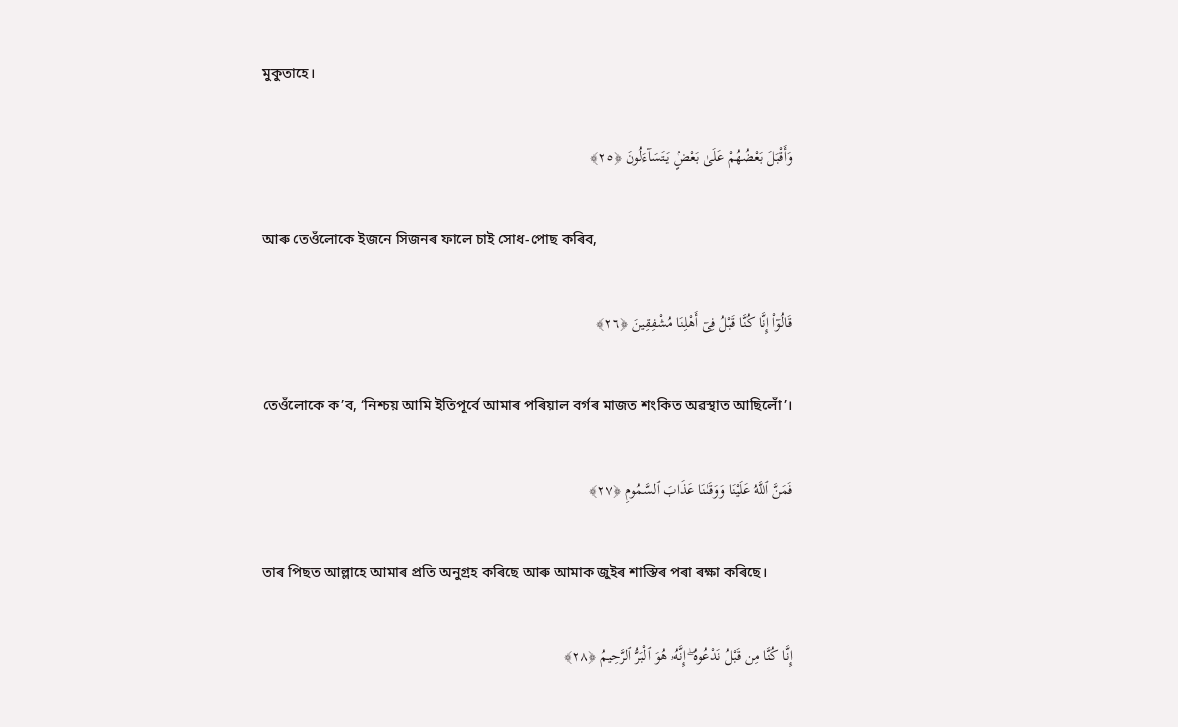মুকুতাহে।

وَأَقْبَلَ بَعْضُهُمْ عَلَىٰ بَعْضٍۢ يَتَسَآءَلُونَ ﴿٢٥﴾

আৰু তেওঁলোকে ইজনে সিজনৰ ফালে চাই সোধ-পোছ কৰিব,

قَالُوٓاْ إِنَّا كُنَّا قَبْلُ فِىٓ أَهْلِنَا مُشْفِقِينَ ﴿٢٦﴾

তেওঁলোকে ক’ব, ‘নিশ্চয় আমি ইতিপূৰ্বে আমাৰ পৰিয়াল বৰ্গৰ মাজত শংকিত অৱস্থাত আছিলোঁ’।

فَمَنَّ ٱللَّهُ عَلَيْنَا وَوَقَىٰنَا عَذَابَ ٱلسَّمُومِ ﴿٢٧﴾

তাৰ পিছত আল্লাহে আমাৰ প্ৰতি অনুগ্ৰহ কৰিছে আৰু আমাক জুইৰ শাস্তিৰ পৰা ৰক্ষা কৰিছে।

إِنَّا كُنَّا مِن قَبْلُ نَدْعُوهُ ۖ إِنَّهُۥ هُوَ ٱلْبَرُّ ٱلرَّحِيمُ ﴿٢٨﴾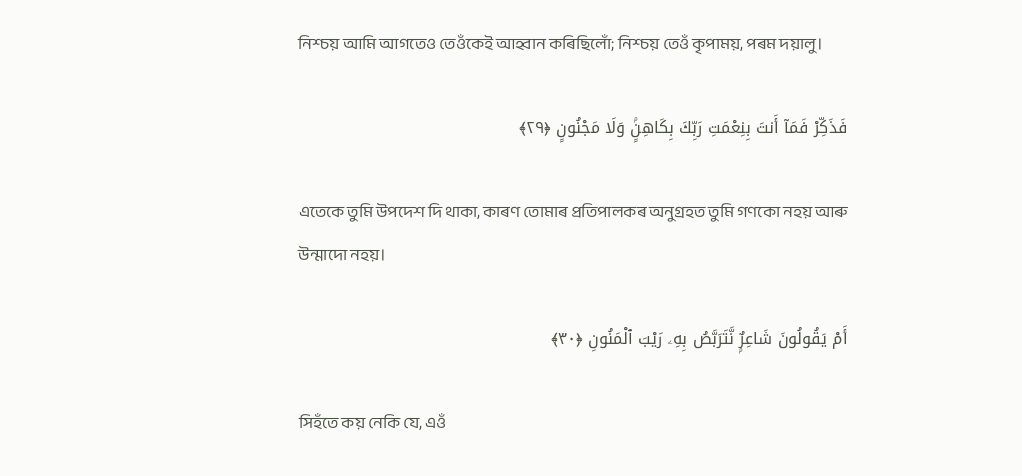নিশ্চয় আমি আগতেও তেওঁকেই আহ্বান কৰিছিলোঁ; নিশ্চয় তেওঁ কৃপাময়, পৰম দয়ালু।

فَذَكِّرْ فَمَآ أَنتَ بِنِعْمَتِ رَبِّكَ بِكَاهِنٍۢ وَلَا مَجْنُونٍ ﴿٢٩﴾

এতেকে তুমি উপদেশ দি থাকা, কাৰণ তোমাৰ প্ৰতিপালকৰ অনুগ্ৰহত তুমি গণকো নহয় আৰু উন্মাদো নহয়।

أَمْ يَقُولُونَ شَاعِرٌۭ نَّتَرَبَّصُ بِهِۦ رَيْبَ ٱلْمَنُونِ ﴿٣٠﴾

সিহঁতে কয় নেকি যে, এওঁ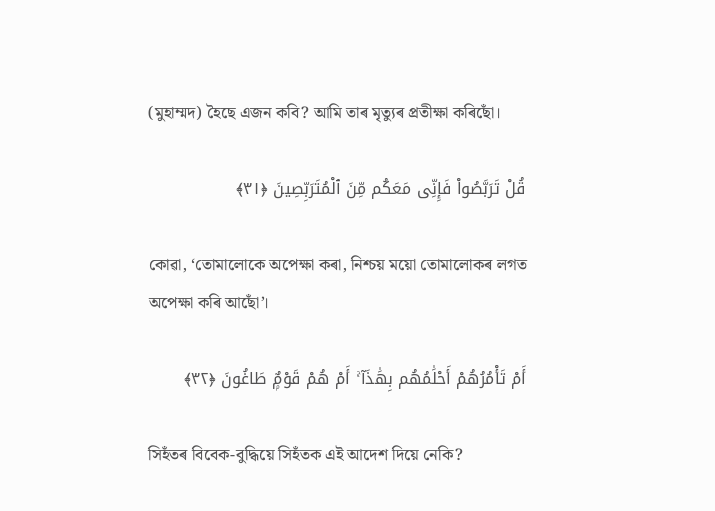(মুহাম্মদ) হৈছে এজন কবি? আমি তাৰ মৃত্যুৰ প্ৰতীক্ষা কৰিছোঁ।

قُلْ تَرَبَّصُواْ فَإِنِّى مَعَكُم مِّنَ ٱلْمُتَرَبِّصِينَ ﴿٣١﴾

কোৱা, ‘তোমালোকে অপেক্ষা কৰা, নিশ্চয় ময়ো তোমালোকৰ লগত অপেক্ষা কৰি আছোঁ’।

أَمْ تَأْمُرُهُمْ أَحْلَٰمُهُم بِهَٰذَآ ۚ أَمْ هُمْ قَوْمٌۭ طَاغُونَ ﴿٣٢﴾

সিহঁতৰ বিবেক-বুদ্ধিয়ে সিহঁতক এই আদেশ দিয়ে নেকি?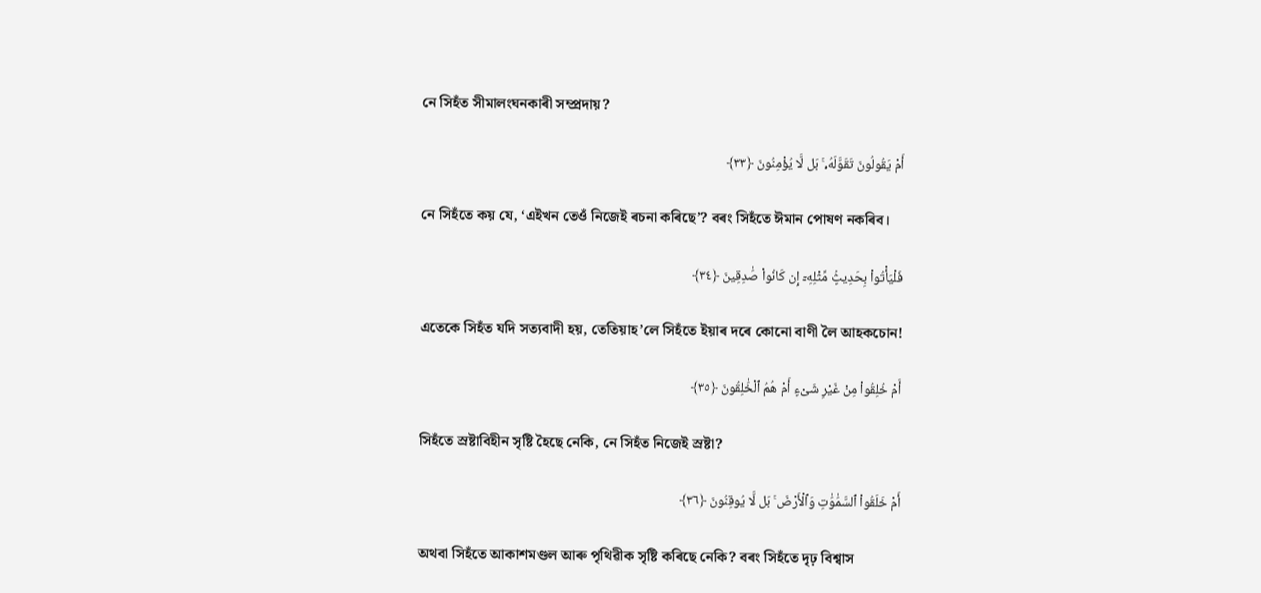নে সিহঁত সীমালংঘনকাৰী সম্প্ৰদায়?

أَمْ يَقُولُونَ تَقَوَّلَهُۥ ۚ بَل لَّا يُؤْمِنُونَ ﴿٣٣﴾

নে সিহঁতে কয় যে, ‘এইখন তেওঁ নিজেই ৰচনা কৰিছে’? বৰং সিহঁতে ঈমান পোষণ নকৰিব।

فَلْيَأْتُواْ بِحَدِيثٍۢ مِّثْلِهِۦٓ إِن كَانُواْ صَٰدِقِينَ ﴿٣٤﴾

এতেকে সিহঁত যদি সত্যবাদী হয়, তেতিয়াহ’লে সিহঁতে ইয়াৰ দৰে কোনো বাণী লৈ আহকচোন!

أَمْ خُلِقُواْ مِنْ غَيْرِ شَىْءٍ أَمْ هُمُ ٱلْخَٰلِقُونَ ﴿٣٥﴾

সিহঁতে স্ৰষ্টাবিহীন সৃষ্টি হৈছে নেকি, নে সিহঁত নিজেই স্ৰষ্টা?

أَمْ خَلَقُواْ ٱلسَّمَٰوَٰتِ وَٱلْأَرْضَ ۚ بَل لَّا يُوقِنُونَ ﴿٣٦﴾

অথবা সিহঁতে আকাশমণ্ডল আৰু পৃথিৱীক সৃষ্টি কৰিছে নেকি? বৰং সিহঁতে দৃঢ় বিশ্বাস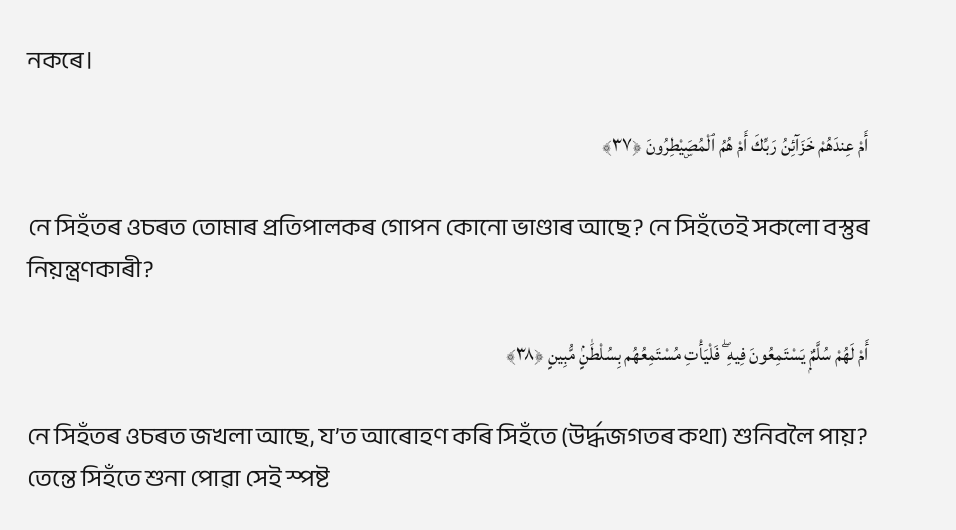নকৰে।

أَمْ عِندَهُمْ خَزَآئِنُ رَبِّكَ أَمْ هُمُ ٱلْمُصَۣيْطِرُونَ ﴿٣٧﴾

নে সিহঁতৰ ওচৰত তোমাৰ প্ৰতিপালকৰ গোপন কোনো ভাণ্ডাৰ আছে? নে সিহঁতেই সকলো বস্তুৰ নিয়ন্ত্ৰণকাৰী?

أَمْ لَهُمْ سُلَّمٌۭ يَسْتَمِعُونَ فِيهِ ۖ فَلْيَأْتِ مُسْتَمِعُهُم بِسُلْطَٰنٍۢ مُّبِينٍ ﴿٣٨﴾

নে সিহঁতৰ ওচৰত জখলা আছে, য’ত আৰোহণ কৰি সিহঁতে (উৰ্দ্ধজগতৰ কথা) শুনিবলৈ পায়? তেন্তে সিহঁতে শুনা পোৱা সেই স্পষ্ট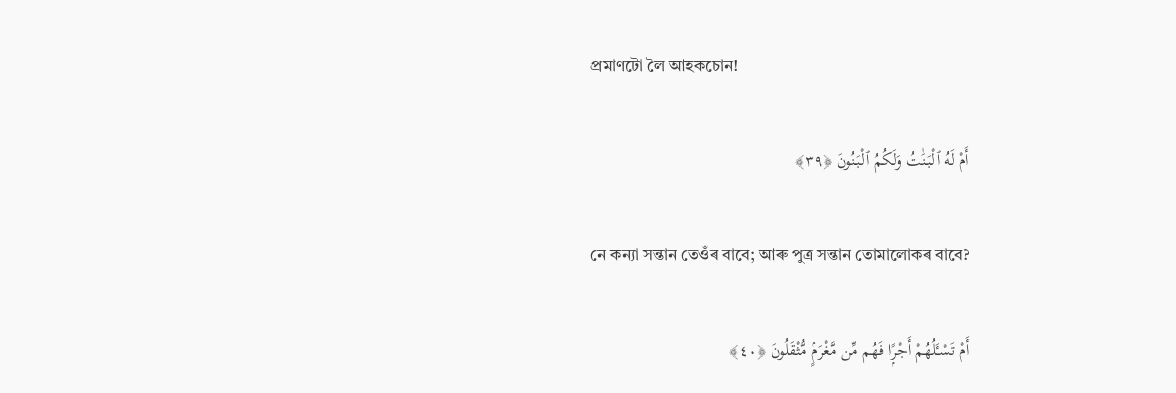প্ৰমাণটো লৈ আহকচোন!

أَمْ لَهُ ٱلْبَنَٰتُ وَلَكُمُ ٱلْبَنُونَ ﴿٣٩﴾

নে কন্যা সন্তান তেওঁৰ বাবে; আৰু পুত্ৰ সন্তান তোমালোকৰ বাবে?

أَمْ تَسْـَٔلُهُمْ أَجْرًۭا فَهُم مِّن مَّغْرَمٍۢ مُّثْقَلُونَ ﴿٤٠﴾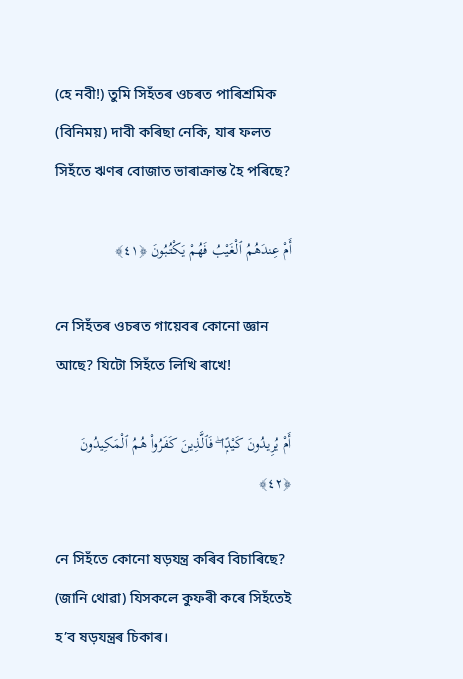(হে নবী!) তুমি সিহঁতৰ ওচৰত পাৰিশ্ৰমিক (বিনিময়) দাবী কৰিছা নেকি, যাৰ ফলত সিহঁতে ঋণৰ বোজাত ভাৰাক্ৰান্ত হৈ পৰিছে?

أَمْ عِندَهُمُ ٱلْغَيْبُ فَهُمْ يَكْتُبُونَ ﴿٤١﴾

নে সিহঁতৰ ওচৰত গায়েবৰ কোনো জ্ঞান আছে? যিটো সিহঁতে লিখি ৰাখে!

أَمْ يُرِيدُونَ كَيْدًۭا ۖ فَٱلَّذِينَ كَفَرُواْ هُمُ ٱلْمَكِيدُونَ ﴿٤٢﴾

নে সিহঁতে কোনো ষড়যন্ত্ৰ কৰিব বিচাৰিছে? (জানি থোৱা) যিসকলে কুফৰী কৰে সিহঁতেই হ’ব ষড়যন্ত্ৰৰ চিকাৰ।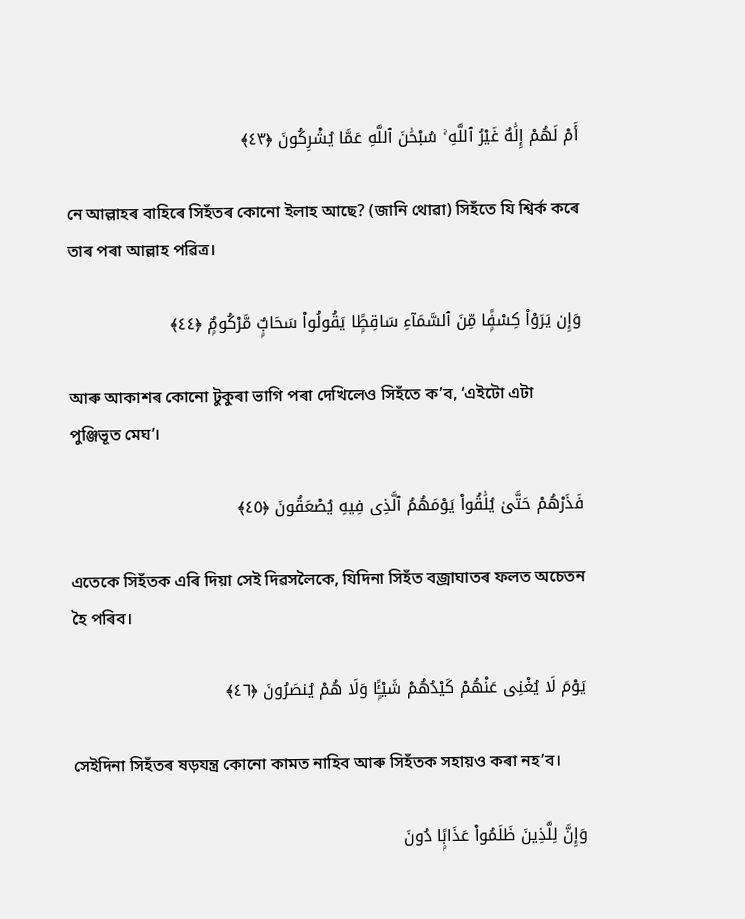أَمْ لَهُمْ إِلَٰهٌ غَيْرُ ٱللَّهِ ۚ سُبْحَٰنَ ٱللَّهِ عَمَّا يُشْرِكُونَ ﴿٤٣﴾

নে আল্লাহৰ বাহিৰে সিহঁতৰ কোনো ইলাহ আছে? (জানি থোৱা) সিহঁতে যি শ্বিৰ্ক কৰে তাৰ পৰা আল্লাহ পৱিত্ৰ।

وَإِن يَرَوْاْ كِسْفًۭا مِّنَ ٱلسَّمَآءِ سَاقِطًۭا يَقُولُواْ سَحَابٌۭ مَّرْكُومٌۭ ﴿٤٤﴾

আৰু আকাশৰ কোনো টুকুৰা ভাগি পৰা দেখিলেও সিহঁতে ক’ব, ‘এইটো এটা পুঞ্জিভূত মেঘ’।

فَذَرْهُمْ حَتَّىٰ يُلَٰقُواْ يَوْمَهُمُ ٱلَّذِى فِيهِ يُصْعَقُونَ ﴿٤٥﴾

এতেকে সিহঁতক এৰি দিয়া সেই দিৱসলৈকে, যিদিনা সিহঁত বজ্ৰাঘাতৰ ফলত অচেতন হৈ পৰিব।

يَوْمَ لَا يُغْنِى عَنْهُمْ كَيْدُهُمْ شَيْـًۭٔا وَلَا هُمْ يُنصَرُونَ ﴿٤٦﴾

সেইদিনা সিহঁতৰ ষড়যন্ত্ৰ কোনো কামত নাহিব আৰু সিহঁতক সহায়ও কৰা নহ’ব।

وَإِنَّ لِلَّذِينَ ظَلَمُواْ عَذَابًۭا دُونَ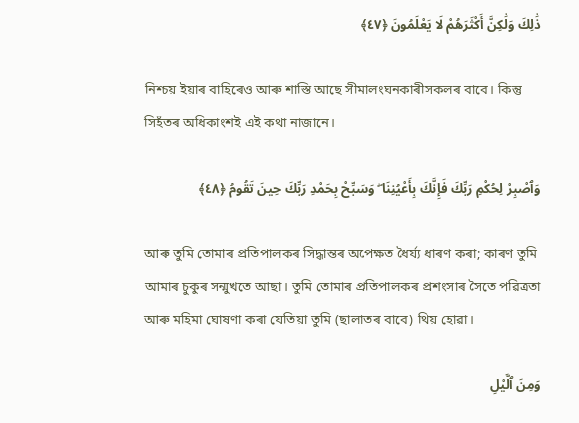ذَٰلِكَ وَلَٰكِنَّ أَكْثَرَهُمْ لَا يَعْلَمُونَ ﴿٤٧﴾

নিশ্চয় ইয়াৰ বাহিৰেও আৰু শাস্তি আছে সীমালংঘনকাৰীসকলৰ বাবে। কিন্তু সিহঁতৰ অধিকাংশই এই কথা নাজানে।

وَٱصْبِرْ لِحُكْمِ رَبِّكَ فَإِنَّكَ بِأَعْيُنِنَا ۖ وَسَبِّحْ بِحَمْدِ رَبِّكَ حِينَ تَقُومُ ﴿٤٨﴾

আৰু তুমি তোমাৰ প্ৰতিপালকৰ সিদ্ধান্তৰ অপেক্ষত ধৈৰ্য্য ধাৰণ কৰা; কাৰণ তুমি আমাৰ চুকুৰ সন্মুখতে আছা। তুমি তোমাৰ প্ৰতিপালকৰ প্ৰশংসাৰ সৈতে পৱিত্ৰতা আৰু মহিমা ঘোষণা কৰা যেতিয়া তুমি (ছালাতৰ বাবে) থিয় হোৱা।

وَمِنَ ٱلَّيْلِ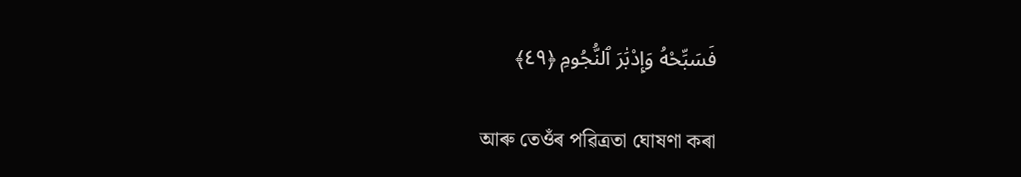فَسَبِّحْهُ وَإِدْبَٰرَ ٱلنُّجُومِ ﴿٤٩﴾

আৰু তেওঁৰ পৱিত্ৰতা ঘোষণা কৰা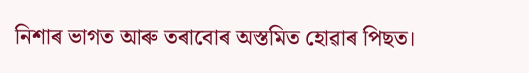নিশাৰ ভাগত আৰু তৰাবোৰ অস্তমিত হোৱাৰ পিছত।